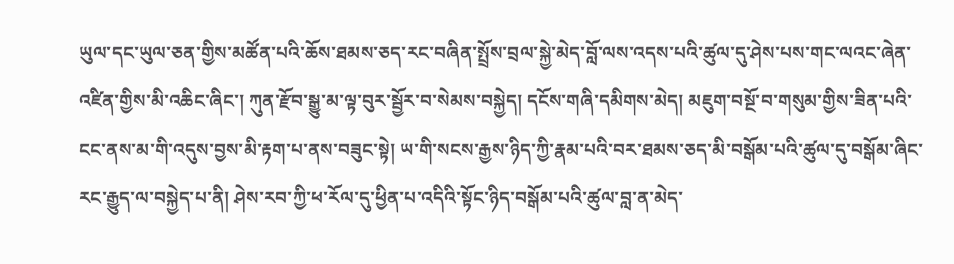ཡུལ་དང་ཡུལ་ཅན་གྱིས་མཚོན་པའི་ཆོས་ཐམས་ཅད་རང་བཞིན་སྤྲོས་བྲལ་སྐྱེ་མེད་བློ་ལས་འདས་པའི་ཚུལ་དུ་ཤེས་པས་གང་ལའང་ཞེན་འཛིན་གྱིས་མི་འཆིང་ཞིང་། ཀུན་རྫོབ་སྒྱུ་མ་ལྟ་བུར་སྦྱོར་བ་སེམས་བསྐྱེད། དངོས་གཞི་དམིགས་མེད། མཇུག་བསྔོ་བ་གསུམ་གྱིས་ཟིན་པའི་ངང་ནས་མ་གི་འདུས་བྱས་མི་རྟག་པ་ནས་བཟུང་སྟེ། ཡ་གི་སངས་རྒྱས་ཉིད་ཀྱི་རྣམ་པའི་བར་ཐམས་ཅད་མི་བསྒོམ་པའི་ཚུལ་དུ་བསྒོམ་ཞིང་རང་རྒྱུད་ལ་བསྐྱེད་པ་ནི། ཤེས་རབ་ཀྱི་ཕ་རོལ་དུ་ཕྱིན་པ་འདིའི་སྟོང་ཉིད་བསྒོམ་པའི་ཚུལ་བླ་ན་མེད་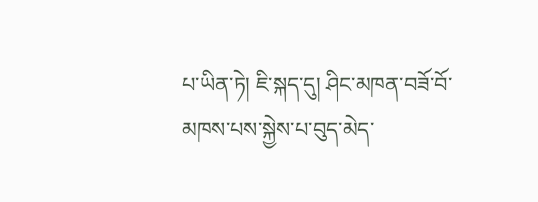པ་ཡིན་ཏེ། ཇི་སྐད་དུ། ཤིང་མཁན་བཟོ་བོ་མཁས་པས་སྐྱེས་པ་བུད་མེད་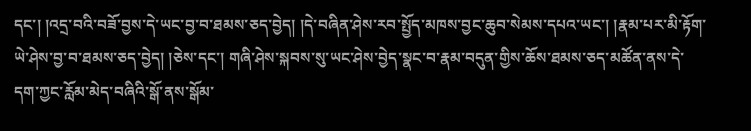དང་། །འདྲ་བའི་བཟོ་བྱས་དེ་ཡང་བྱ་བ་ཐམས་ཅད་བྱེད། །དེ་བཞིན་ཤེས་རབ་སྤྱོད་མཁས་བྱང་ཆུབ་སེམས་དཔའ་ཡང་། །རྣམ་པར་མི་རྟོག་ཡེ་ཤེས་བྱ་བ་ཐམས་ཅད་བྱེད། །ཅེས་དང་། གཞི་ཤེས་སྐབས་སུ་ཡང་ཤེས་བྱེད་སྣང་བ་རྣམ་བདུན་གྱིས་ཆོས་ཐམས་ཅད་མཚོན་ནས་དེ་དག་ཀྱང་རློམ་མེད་བཞིའི་སྒོ་ནས་སྒོམ་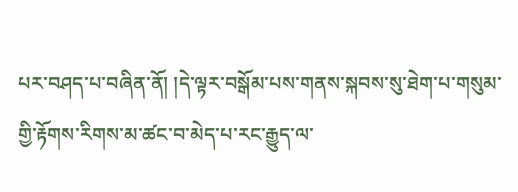པར་བཤད་པ་བཞིན་ནོ། །དེ་ལྟར་བསྒོམ་པས་གནས་སྐབས་སུ་ཐེག་པ་གསུམ་གྱི་རྟོགས་རིགས་མ་ཚང་བ་མེད་པ་རང་རྒྱུད་ལ་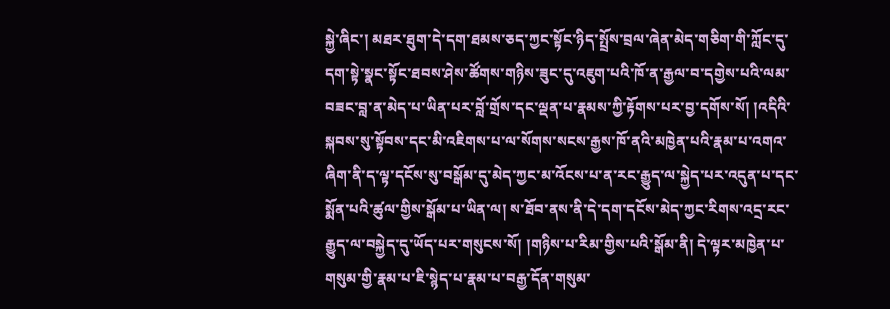སྐྱེ་ཞིང་། མཐར་ཐུག་དེ་དག་ཐམས་ཅད་ཀྱང་སྟོང་ཉིད་སྤྲོས་བྲལ་ཞེན་མེད་གཅིག་གི་ཀློང་དུ་དག་སྟེ་སྣང་སྟོང་ཐབས་ཤེས་ཚོགས་གཉིས་ཟུང་དུ་འཇུག་པའི་ཁོ་ན་རྒྱལ་བ་དགྱེས་པའི་ལམ་བཟང་བླ་ན་མེད་པ་ཡིན་པར་བློ་གྲོས་དང་ལྡན་པ་རྣམས་ཀྱི་རྟོགས་པར་བྱ་དགོས་སོ། །འདིའི་སྐབས་སུ་སྟོབས་དང་མི་འཇིགས་པ་ལ་སོགས་སངས་རྒྱས་ཁོ་ནའི་མཁྱེན་པའི་རྣམ་པ་འགའ་ཞིག་ནི་ད་ལྟ་དངོས་སུ་བསྒོམ་དུ་མེད་ཀྱང་མ་འོངས་པ་ན་རང་རྒྱུད་ལ་སྐྱེད་པར་འདུན་པ་དང་སྨོན་པའི་ཚུལ་གྱིས་སྒོམ་པ་ཡིན་ལ། ས་ཐོབ་ནས་ནི་དེ་དག་དངོས་མེད་ཀྱང་རིགས་འདྲ་རང་རྒྱུད་ལ་བསྐྱེད་དུ་ཡོད་པར་གསུངས་སོ། །གཉིས་པ་རིམ་གྱིས་པའི་སྒོམ་ནི། དེ་ལྟར་མཁྱེན་པ་གསུམ་གྱི་རྣམ་པ་ཇི་སྙེད་པ་རྣམ་པ་བརྒྱ་དོན་གསུམ་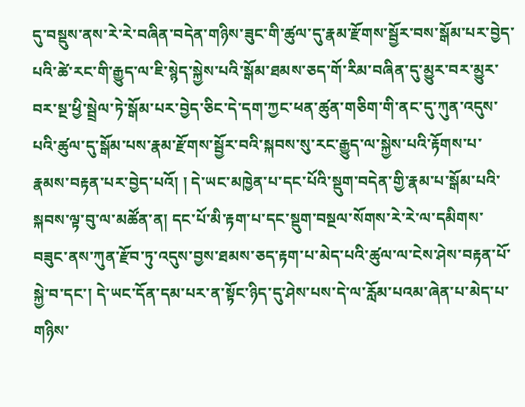དུ་བསྡུས་ནས་རེ་རེ་བཞིན་བདེན་གཉིས་ཟུང་གི་ཚུལ་དུ་རྣམ་རྫོགས་སྦྱོར་བས་སྒོམ་པར་བྱེད་པའི་ཚེ་རང་གི་རྒྱུད་ལ་ཇི་སྙེད་སྐྱེས་པའི་སྒོམ་ཐམས་ཅད་གོ་རིམ་བཞིན་དུ་མྱུར་བར་མྱུར་བར་སྔ་ཕྱི་སྦྲེལ་ཏེ་སྒོམ་པར་བྱེད་ཅིང་དེ་དག་ཀྱང་ཕན་ཚུན་གཅིག་གི་ནང་དུ་ཀུན་འདུས་པའི་ཚུལ་དུ་སྒོམ་པས་རྣམ་རྫོགས་སྦྱོར་བའི་སྐབས་སུ་རང་རྒྱུད་ལ་སྐྱེས་པའི་རྟོགས་པ་རྣམས་བརྟན་པར་བྱེད་པའོ། ། དེ་ཡང་མཁྱེན་པ་དང་པོའི་སྡུག་བདེན་གྱི་རྣམ་པ་སྒོམ་པའི་སྐབས་ལྟ་བུ་ལ་མཚོན་ན། དང་པོ་མི་རྟག་པ་དང་སྡུག་བསྔལ་སོགས་རེ་རེ་ལ་དམིགས་བཟུང་ནས་ཀུན་རྫོབ་ཏུ་འདུས་བྱས་ཐམས་ཅད་རྟག་པ་མེད་པའི་ཚུལ་ལ་ངེས་ཤེས་བརྟན་པོ་སྐྱེ་བ་དང་། དེ་ཡང་དོན་དམ་པར་ན་སྟོང་ཉིད་དུ་ཤེས་པས་དེ་ལ་རློམ་པའམ་ཞེན་པ་མེད་པ་གཉིས་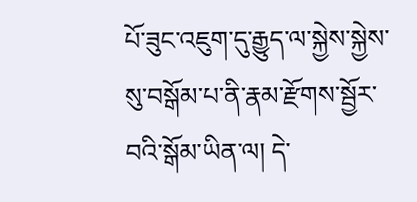པོ་ཟུང་འཇུག་དུ་རྒྱུད་ལ་སྐྱེས་སྐྱེས་སུ་བསྒོམ་པ་ནི་རྣམ་རྫོགས་སྦྱོར་བའི་སྒོམ་ཡིན་ལ། དེ་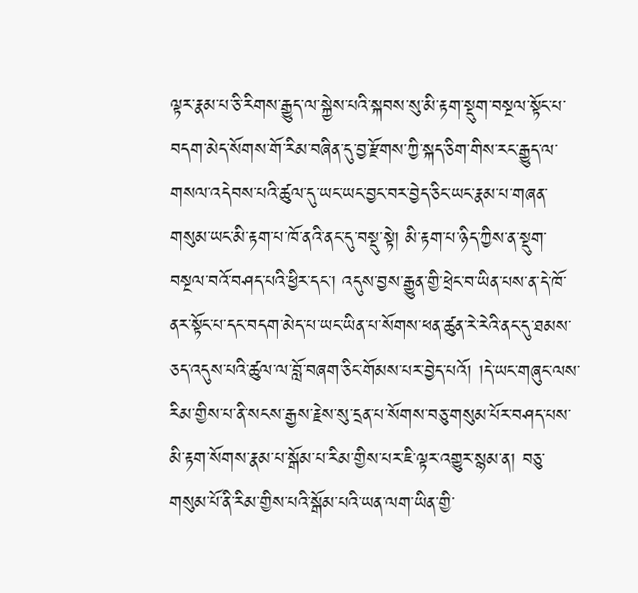ལྟར་རྣམ་པ་ཅི་རིགས་རྒྱུད་ལ་སྐྱེས་པའི་སྐབས་སུ་མི་རྟག་སྡུག་བསྔལ་སྟོང་པ་བདག་མེད་སོགས་གོ་རིམ་བཞིན་དུ་བྱ་རྫོགས་ཀྱི་སྐད་ཅིག་གིས་རང་རྒྱུད་ལ་གསལ་འདེབས་པའི་ཚུལ་དུ་ཡང་ཡང་བྱང་བར་བྱེད་ཅིང་ཡང་རྣམ་པ་གཞན་གསུམ་ཡང་མི་རྟག་པ་ཁོ་ནའི་ནང་དུ་བསྡུ་སྟེ། མི་རྟག་པ་ཉིད་ཀྱིས་ན་སྡུག་བསྔལ་བའོ་བཤད་པའི་ཕྱིར་དང་། འདུས་བྱས་རྒྱུན་གྱི་ཕྲེང་བ་ཡིན་པས་ན་དེ་ཁོ་ནར་སྟོང་པ་དང་བདག་མེད་པ་ཡང་ཡིན་པ་སོགས་ཕན་ཚུན་རེ་རེའི་ནང་དུ་ཐམས་ཅད་འདུས་པའི་ཚུལ་ལ་བློ་བཞག་ཅིང་གོམས་པར་བྱེད་པའོ། །དེ་ཡང་གཞུང་ལས་རིམ་གྱིས་པ་ནི་སངས་རྒྱས་རྗེས་སུ་དྲན་པ་སོགས་བཅུ་གསུམ་པོར་བཤད་པས་མི་རྟག་སོགས་རྣམ་པ་སྒོམ་པ་རིམ་གྱིས་པར་ཇི་ལྟར་འགྱུར་སྙམ་ན། བཅུ་གསུམ་པོ་ནི་རིམ་གྱིས་པའི་སྒོམ་པའི་ཡན་ལག་ཡིན་གྱི་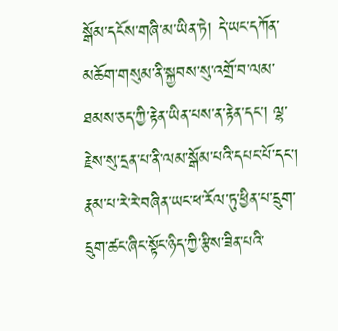སྒོམ་དངོས་གཞི་མ་ཡིན་ཏེ། དེ་ཡང་དཀོན་མཆོག་གསུམ་ནི་སྐྱབས་སུ་འགྲོ་བ་ལམ་ཐམས་ཅད་ཀྱི་རྟེན་ཡིན་པས་ན་རྟེན་དང་། ལྷ་རྗེས་སུ་དྲན་པ་ནི་ལམ་སྒོམ་པའི་དཔང་པོ་དང་། རྣམ་པ་རེ་རེ་བཞིན་ཡང་ཕ་རོལ་ཏུ་ཕྱིན་པ་དྲུག་དྲུག་ཚང་ཞིང་སྟོང་ཉིད་ཀྱི་རྩིས་ཟིན་པའི་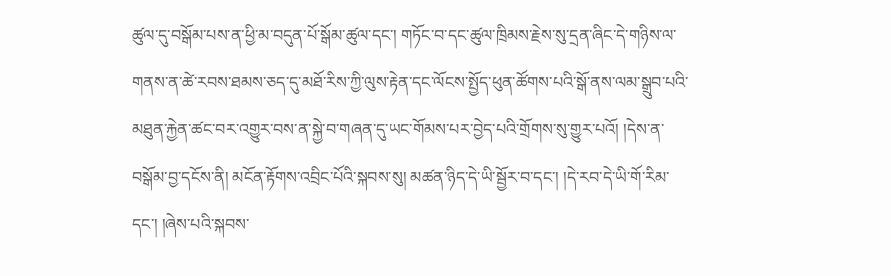ཚུལ་དུ་བསྒོམ་པས་ན་ཕྱི་མ་བདུན་པོ་སྒོམ་ཚུལ་དང་། གཏོང་བ་དང་ཚུལ་ཁྲིམས་རྗེས་སུ་དྲན་ཞིང་དེ་གཉིས་ལ་གནས་ན་ཚེ་རབས་ཐམས་ཅད་དུ་མཐོ་རིས་ཀྱི་ལུས་རྟེན་དང་ལོངས་སྤྱོད་ཕུན་ཚོགས་པའི་སྒོ་ནས་ལམ་སྒྲུབ་པའི་མཐུན་རྐྱེན་ཚང་བར་འགྱུར་བས་ན་སྐྱེ་བ་གཞན་དུ་ཡང་གོམས་པར་བྱེད་པའི་གྲོགས་སུ་གྱུར་པའོ། །དེས་ན་བསྒོམ་བྱ་དངོས་ནི། མངོན་རྟོགས་འབྲིང་པོའི་སྐབས་སུ། མཚན་ཉིད་དེ་ཡི་སྦྱོར་བ་དང་། །དེ་རབ་དེ་ཡི་གོ་རིམ་དང་། །ཞེས་པའི་སྐབས་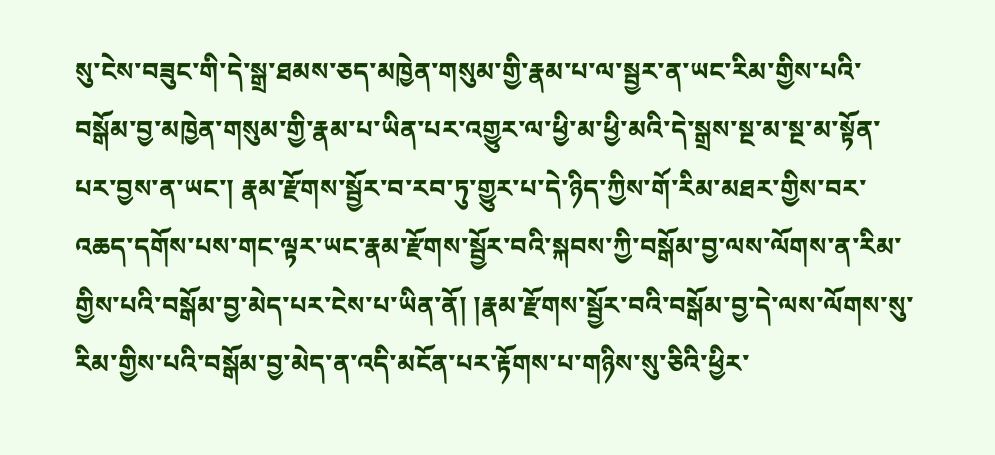སུ་ངེས་བཟུང་གི་དེ་སྒྲ་ཐམས་ཅད་མཁྱེན་གསུམ་གྱི་རྣམ་པ་ལ་སྦྱར་ན་ཡང་རིམ་གྱིས་པའི་བསྒོམ་བྱ་མཁྱེན་གསུམ་གྱི་རྣམ་པ་ཡིན་པར་འགྱུར་ལ་ཕྱི་མ་ཕྱི་མའི་དེ་སྒྲས་སྔ་མ་སྔ་མ་སྟོན་པར་བྱས་ན་ཡང་། རྣམ་རྫོགས་སྦྱོར་བ་རབ་ཏུ་གྱུར་པ་དེ་ཉིད་ཀྱིས་གོ་རིམ་མཐར་གྱིས་བར་འཆད་དགོས་པས་གང་ལྟར་ཡང་རྣམ་རྫོགས་སྦྱོར་བའི་སྐབས་ཀྱི་བསྒོམ་བྱ་ལས་ལོགས་ན་རིམ་གྱིས་པའི་བསྒོམ་བྱ་མེད་པར་ངེས་པ་ཡིན་ནོ། །རྣམ་རྫོགས་སྦྱོར་བའི་བསྒོམ་བྱ་དེ་ལས་ལོགས་སུ་རིམ་གྱིས་པའི་བསྒོམ་བྱ་མེད་ན་འདི་མངོན་པར་རྟོགས་པ་གཉིས་སུ་ཅིའི་ཕྱིར་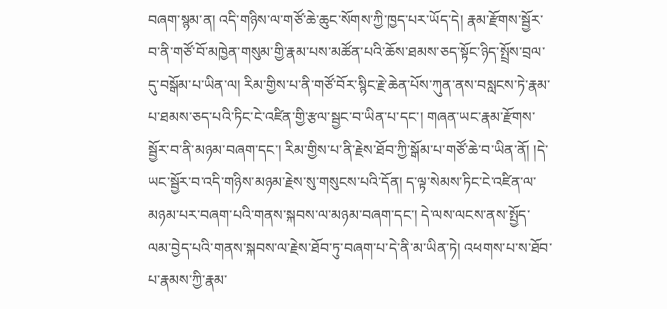བཞག་སྙམ་ན། འདི་གཉིས་ལ་གཙོ་ཆེ་ཆུང་སོགས་ཀྱི་ཁྱད་པར་ཡོད་དེ། རྣམ་རྫོགས་སྦྱོར་བ་ནི་གཙོ་བོ་མཁྱེན་གསུམ་གྱི་རྣམ་པས་མཚོན་པའི་ཆོས་ཐམས་ཅད་སྟོང་ཉིད་སྤྲོས་བྲལ་དུ་བསྒོམ་པ་ཡིན་ལ། རིམ་གྱིས་པ་ནི་གཙོ་བོར་སྙིང་རྗེ་ཆེན་པོས་ཀུན་ནས་བསླངས་ཏེ་རྣམ་པ་ཐམས་ཅད་པའི་ཏིང་ངེ་འཛིན་གྱི་རྩལ་སྦྱང་བ་ཡིན་པ་དང་། གཞན་ཡང་རྣམ་རྫོགས་སྦྱོར་བ་ནི་མཉམ་བཞག་དང་། རིམ་གྱིས་པ་ནི་རྗེས་ཐོབ་ཀྱི་སྒོམ་པ་གཙོ་ཆེ་བ་ཡིན་ནོ། །དེ་ཡང་སྦྱོར་བ་འདི་གཉིས་མཉམ་རྗེས་སུ་གསུངས་པའི་དོན། ད་ལྟ་སེམས་ཏིང་ངེ་འཛིན་ལ་མཉམ་པར་བཞག་པའི་གནས་སྐབས་ལ་མཉམ་བཞག་དང་། དེ་ལས་ལངས་ནས་སྤྱོད་ལམ་བྱེད་པའི་གནས་སྐབས་ལ་རྗེས་ཐོབ་ཏུ་བཞག་པ་དེ་ནི་མ་ཡིན་ཏེ། འཕགས་པ་ས་ཐོབ་པ་རྣམས་ཀྱི་རྣམ་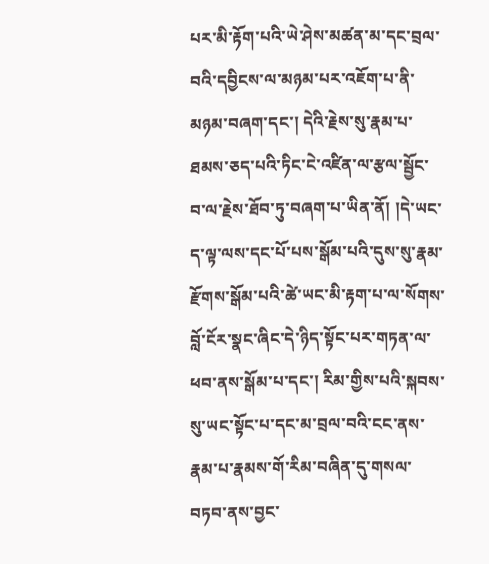པར་མི་རྟོག་པའི་ཡེ་ཤེས་མཚན་མ་དང་བྲལ་བའི་དབྱིངས་ལ་མཉམ་པར་འཇོག་པ་ནི་མཉམ་བཞག་དང་། དེའི་རྗེས་སུ་རྣམ་པ་ཐམས་ཅད་པའི་ཏིང་ངེ་འཛིན་ལ་རྩལ་སྦྱོང་བ་ལ་རྗེས་ཐོབ་ཏུ་བཞག་པ་ཡིན་ནོ། །དེ་ཡང་ད་ལྟ་ལས་དང་པོ་པས་སྒོམ་པའི་དུས་སུ་རྣམ་རྫོགས་སྒོམ་པའི་ཚེ་ཡང་མི་རྟག་པ་ལ་སོགས་བློ་ངོར་སྣང་ཞིང་དེ་ཉིད་སྟོང་པར་གཏན་ལ་ཕབ་ནས་སྒོམ་པ་དང་། རིམ་གྱིས་པའི་སྐབས་སུ་ཡང་སྟོང་པ་དང་མ་བྲལ་བའི་ངང་ནས་རྣམ་པ་རྣམས་གོ་རིམ་བཞིན་དུ་གསལ་བཏབ་ནས་བྱང་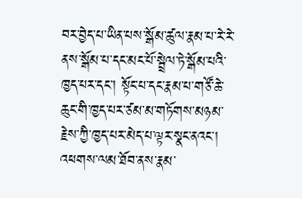བར་བྱེད་པ་ཡིན་པས་སྒོམ་ཚུལ་རྣམ་པ་རེ་རེ་ནས་སྒོམ་པ་དང་མང་པོ་སྦྲེལ་ཏེ་སྒོམ་པའི་ཁྱད་པར་དང་། སྟོང་པ་དང་རྣམ་པ་གཙོ་ཆེ་ཆུང་གི་ཁྱད་པར་ཙམ་མ་གཏོགས་མཉམ་རྗེས་ཀྱི་ཁྱད་པར་མེད་པ་ལྟར་སྣང་ནའང་། འཕགས་ལམ་ཐོབ་ནས་རྣམ་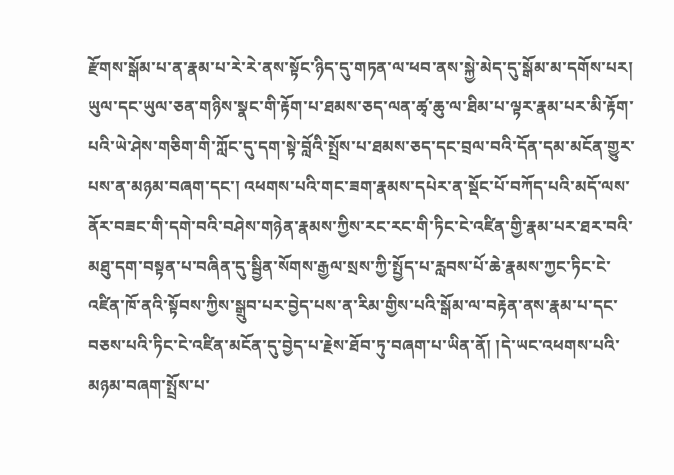རྫོགས་སྒོམ་པ་ན་རྣམ་པ་རེ་རེ་ནས་སྟོང་ཉིད་དུ་གཏན་ལ་ཕབ་ནས་སྐྱེ་མེད་དུ་སྒོམ་མ་དགོས་པར། ཡུལ་དང་ཡུལ་ཅན་གཉིས་སྣང་གི་རྟོག་པ་ཐམས་ཅད་ལན་ཚྭ་ཆུ་ལ་ཐིམ་པ་ལྟར་རྣམ་པར་མི་རྟོག་པའི་ཡེ་ཤེས་གཅིག་གི་ཀློང་དུ་དག་སྟེ་བློའི་སྤྲོས་པ་ཐམས་ཅད་དང་བྲལ་བའི་དོན་དམ་མངོན་གྱུར་པས་ན་མཉམ་བཞག་དང་། འཕགས་པའི་གང་ཟག་རྣམས་དཔེར་ན་སྡོང་པོ་བཀོད་པའི་མདོ་ལས་ནོར་བཟང་གི་དགེ་བའི་བཤེས་གཉེན་རྣམས་ཀྱིས་རང་རང་གི་ཏིང་ངེ་འཛིན་གྱི་རྣམ་པར་ཐར་བའི་མཐུ་དག་བསྟན་པ་བཞིན་དུ་སྦྱིན་སོགས་རྒྱལ་སྲས་ཀྱི་སྤྱོད་པ་རླབས་པོ་ཆེ་རྣམས་ཀྱང་ཏིང་ངེ་འཛིན་ཁོ་ནའི་སྟོབས་ཀྱིས་སྒྲུབ་པར་བྱེད་པས་ན་རིམ་གྱིས་པའི་སྒོམ་ལ་བརྟེན་ནས་རྣམ་པ་དང་བཅས་པའི་ཏིང་ངེ་འཛིན་མངོན་དུ་བྱེད་པ་རྗེས་ཐོབ་ཏུ་བཞག་པ་ཡིན་ནོ། །དེ་ཡང་འཕགས་པའི་མཉམ་བཞག་སྤྲོས་པ་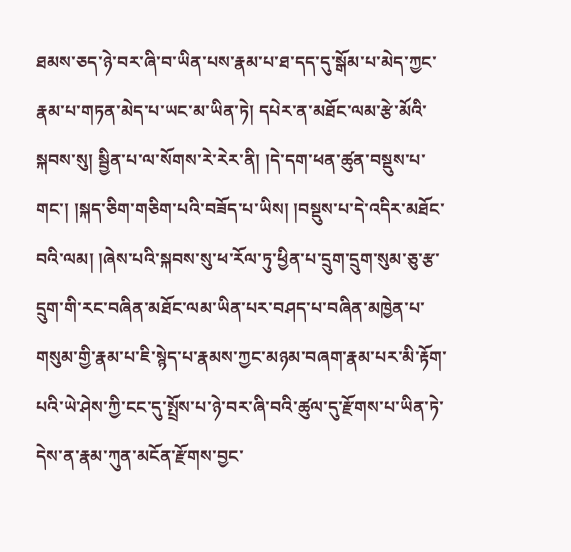ཐམས་ཅད་ཉེ་བར་ཞི་བ་ཡིན་པས་རྣམ་པ་ཐ་དད་དུ་སྒོམ་པ་མེད་ཀྱང་རྣམ་པ་གཏན་མེད་པ་ཡང་མ་ཡིན་ཏེ། དཔེར་ན་མཐོང་ལམ་རྩེ་མོའི་སྐབས་སུ། སྦྱིན་པ་ལ་སོགས་རེ་རེར་ནི། །དེ་དག་ཕན་ཚུན་བསྡུས་པ་གང་། །སྐད་ཅིག་གཅིག་པའི་བཟོད་པ་ཡིས། །བསྡུས་པ་དེ་འདིར་མཐོང་བའི་ལམ། །ཞེས་པའི་སྐབས་སུ་ཕ་རོལ་ཏུ་ཕྱིན་པ་དྲུག་དྲུག་སུམ་ཅུ་རྩ་དྲུག་གི་རང་བཞིན་མཐོང་ལམ་ཡིན་པར་བཤད་པ་བཞིན་མཁྱེན་པ་གསུམ་གྱི་རྣམ་པ་ཇི་སྙེད་པ་རྣམས་ཀྱང་མཉམ་བཞག་རྣམ་པར་མི་རྟོག་པའི་ཡེ་ཤེས་ཀྱི་ངང་དུ་སྤྲོས་པ་ཉེ་བར་ཞི་བའི་ཚུལ་དུ་རྫོགས་པ་ཡིན་ཏེ་དེས་ན་རྣམ་ཀུན་མངོན་རྫོགས་བྱང་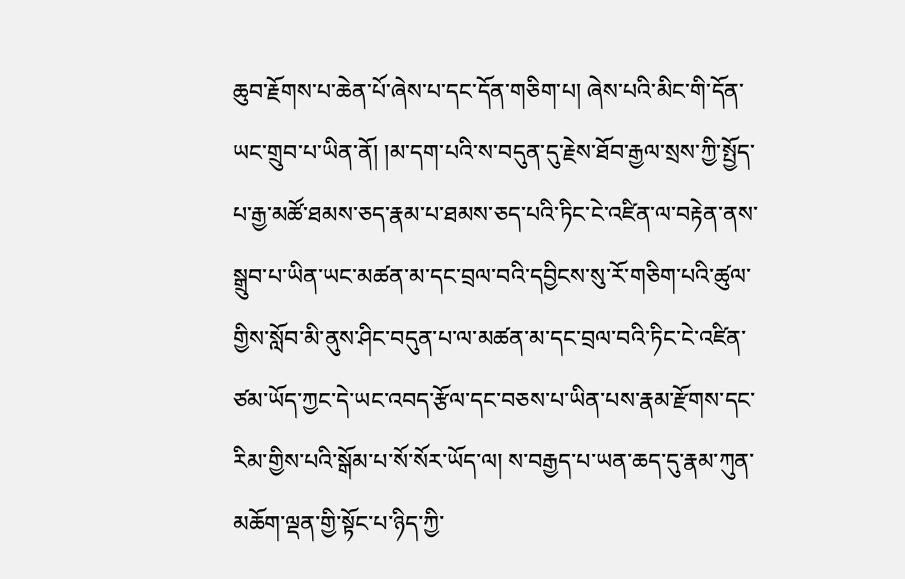ཆུབ་རྗོགས་པ་ཆེན་པོ་ཞེས་པ་དང་དོན་གཅིག་པ། ཞེས་པའི་མིང་གི་དོན་ཡང་གྲུབ་པ་ཡིན་ནོ། །མ་དག་པའི་ས་བདུན་དུ་རྗེས་ཐོབ་རྒྱལ་སྲས་ཀྱི་སྤྱོད་པ་རྒྱ་མཚོ་ཐམས་ཅད་རྣམ་པ་ཐམས་ཅད་པའི་ཏིང་ངེ་འཛིན་ལ་བརྟེན་ནས་སྒྲུབ་པ་ཡིན་ཡང་མཚན་མ་དང་བྲལ་བའི་དབྱིངས་སུ་རོ་གཅིག་པའི་ཚུལ་གྱིས་སློབ་མི་ནུས་ཤིང་བདུན་པ་ལ་མཚན་མ་དང་བྲལ་བའི་ཏིང་ངེ་འཛིན་ཙམ་ཡོད་ཀྱང་དེ་ཡང་འབད་རྩོལ་དང་བཅས་པ་ཡིན་པས་རྣམ་རྫོགས་དང་རིམ་གྱིས་པའི་སྒོམ་པ་སོ་སོར་ཡོད་ལ། ས་བརྒྱད་པ་ཡན་ཆད་དུ་རྣམ་ཀུན་མཆོག་ལྡན་གྱི་སྟོང་པ་ཉིད་ཀྱི་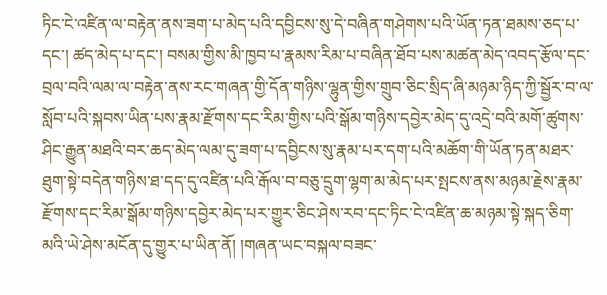ཏིང་ངེ་འཛིན་ལ་བརྟེན་ནས་ཟག་པ་མེད་པའི་དབྱིངས་སུ་དེ་བཞིན་གཤེགས་པའི་ཡོན་ཏན་ཐམས་ཅད་པ་དང་། ཚད་མེད་པ་དང་། བསམ་གྱིས་མི་ཁྱབ་པ་རྣམས་རིམ་པ་བཞིན་ཐོབ་པས་མཚན་མེད་འབད་རྩོལ་དང་བྲལ་བའི་ལམ་ལ་བརྟེན་ནས་རང་གཞན་གྱི་དོན་གཉིས་ལྷུན་གྱིས་གྲུབ་ཅིང་སྲིད་ཞི་མཉམ་ཉིད་ཀྱི་སྦྱོར་བ་ལ་སློབ་པའི་སྐབས་ཡིན་པས་རྣམ་རྫོགས་དང་རིམ་གྱིས་པའི་སྒོམ་གཉིས་དབྱེར་མེད་དུ་འདྲེ་བའི་མགོ་ཚུགས་ཤིང་རྒྱུན་མཐའི་བར་ཆད་མེད་ལམ་དུ་ཟག་པ་དབྱིངས་སུ་རྣམ་པར་དག་པའི་མཆོག་གི་ཡོན་ཏན་མཐར་ཐུག་སྟེ་བདེན་གཉིས་ཐ་དད་དུ་འཛིན་པའི་རྒོལ་བ་བཅུ་དྲུག་ལྷག་མ་མེད་པར་སྤངས་ནས་མཉམ་རྗེས་རྣམ་རྫོགས་དང་རིམ་སྒོམ་གཉིས་དབྱེར་མེད་པར་གྱུར་ཅིང་ཤེས་རབ་དང་ཏིང་ངེ་འཛིན་ཆ་མཉམ་སྟེ་སྐད་ཅིག་མའི་ཡེ་ཤེས་མངོན་དུ་གྱུར་པ་ཡིན་ནོ། །གཞན་ཡང་བསྐལ་བཟང་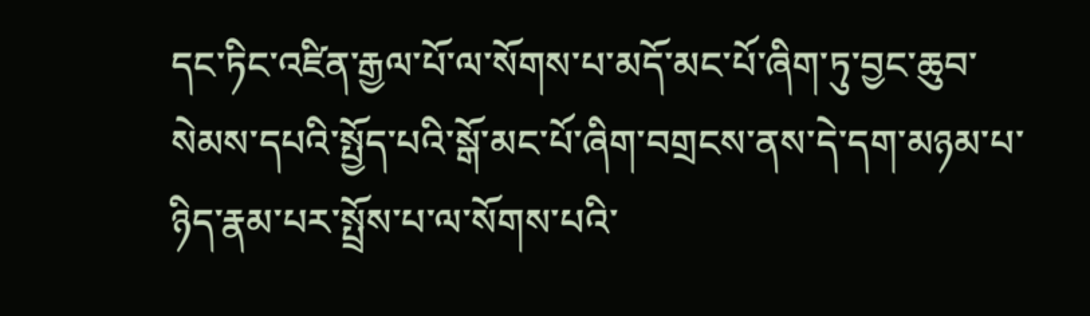དང་ཏིང་འཛིན་རྒྱལ་པོ་ལ་སོགས་པ་མདོ་མང་པོ་ཞིག་ཏུ་བྱང་ཆུབ་སེམས་དཔའི་སྤྱོད་པའི་སྒོ་མང་པོ་ཞིག་བགྲངས་ནས་དེ་དག་མཉམ་པ་ཉིད་རྣམ་པར་སྤྲོས་པ་ལ་སོགས་པའི་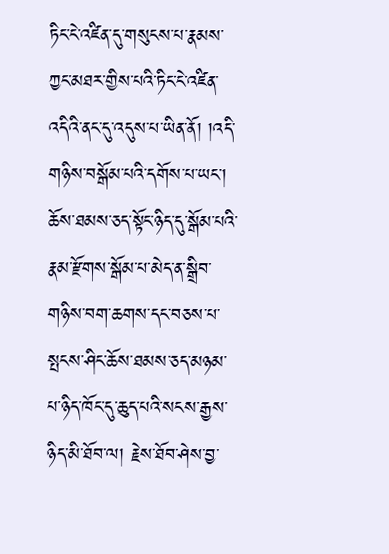ཏིང་ངེ་འཛིན་དུ་གསུངས་པ་རྣམས་ཀྱང་མཐར་གྱིས་པའི་ཏིང་ངེ་འཛིན་འདིའི་ནང་དུ་འདུས་པ་ཡིན་ནོ། །འདི་གཉིས་བསྒོམ་པའི་དགོས་པ་ཡང་། ཆོས་ཐམས་ཅད་སྟོང་ཉིད་དུ་སྒོམ་པའི་རྣམ་རྫོགས་སྒོམ་པ་མེད་ན་སྒྲིབ་གཉིས་བག་ཆགས་དང་བཅས་པ་སྤངས་ཤིང་ཆོས་ཐམས་ཅད་མཉམ་པ་ཉིད་ཁོང་དུ་ཆུད་པའི་སངས་རྒྱས་ཉིད་མི་ཐོབ་ལ། རྗེས་ཐོབ་ཤེས་བྱ་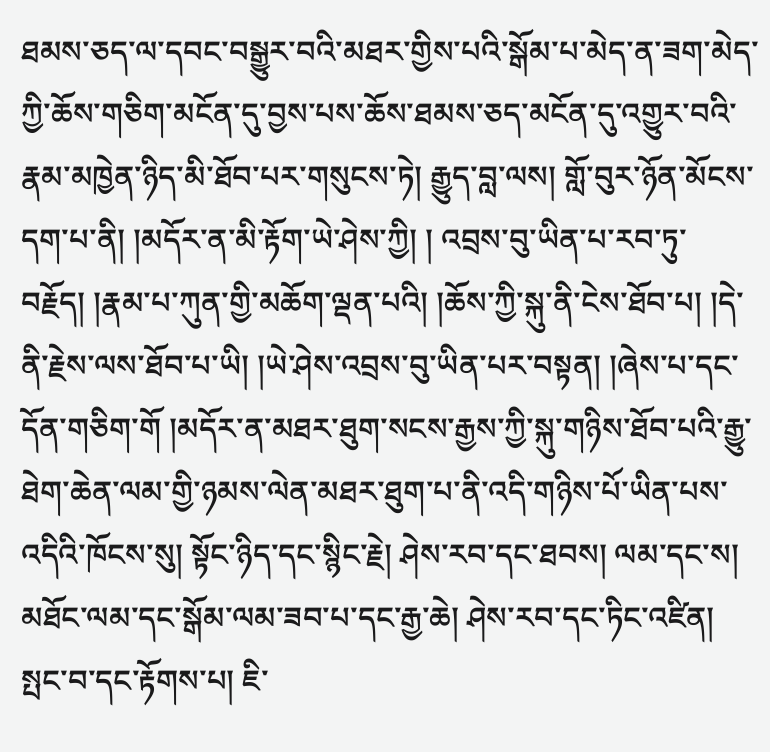ཐམས་ཅད་ལ་དབང་བསྒྱུར་བའི་མཐར་གྱིས་པའི་སྒོམ་པ་མེད་ན་ཟག་མེད་ཀྱི་ཆོས་གཅིག་མངོན་དུ་བྱས་པས་ཆོས་ཐམས་ཅད་མངོན་དུ་འགྱུར་བའི་རྣམ་མཁྱེན་ཉིད་མི་ཐོབ་པར་གསུངས་ཏེ། རྒྱུད་བླ་ལས། གློ་བུར་ཉོན་མོངས་དག་པ་ནི། །མདོར་ན་མི་རྟོག་ཡེ་ཤེས་ཀྱི། ། འབྲས་བུ་ཡིན་པ་རབ་ཏུ་བརྗོད། །རྣམ་པ་ཀུན་གྱི་མཆོག་ལྡན་པའི། །ཆོས་ཀྱི་སྐུ་ནི་ངེས་ཐོབ་པ། །དེ་ནི་རྗེས་ལས་ཐོབ་པ་ཡི། །ཡེ་ཤེས་འབྲས་བུ་ཡིན་པར་བསྟན། །ཞེས་པ་དང་དོན་གཅིག་གོ །མདོར་ན་མཐར་ཐུག་སངས་རྒྱས་ཀྱི་སྐུ་གཉིས་ཐོབ་པའི་རྒྱུ་ཐེག་ཆེན་ལམ་གྱི་ཉམས་ལེན་མཐར་ཐུག་པ་ནི་འདི་གཉིས་པོ་ཡིན་པས་འདིའི་ཁོངས་སུ། སྟོང་ཉིད་དང་སྙིང་རྗེ། ཤེས་རབ་དང་ཐབས། ལམ་དང་ས། མཐོང་ལམ་དང་སྒོམ་ལམ་ཟབ་པ་དང་རྒྱ་ཆེ། ཤེས་རབ་དང་ཏིང་འཛིན། སྤང་བ་དང་རྟོགས་པ། ཇི་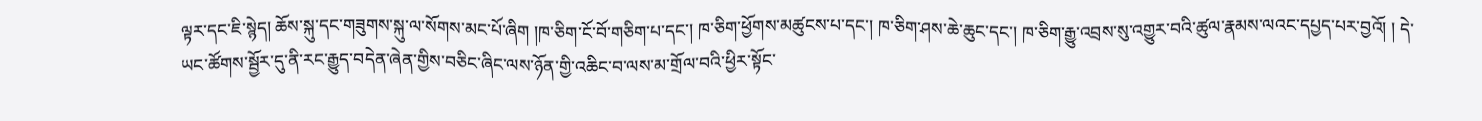ལྟར་དང་ཇི་སྙེད། ཆོས་སྐུ་དང་གཟུགས་སྐུ་ལ་སོགས་མང་པོ་ཞིག །ཁ་ཅིག་ངོ་བོ་གཅིག་པ་དང་། ཁ་ཅིག་ཕྱོགས་མཚུངས་པ་དང་། ཁ་ཅིག་ཤས་ཆེ་ཆུང་དང་། ཁ་ཅིག་རྒྱུ་འབྲས་སུ་འགྱུར་བའི་ཚུལ་རྣམས་ལའང་དཔྱད་པར་བྱའོ། ། དེ་ཡང་ཚོགས་སྦྱོར་དུ་ནི་རང་རྒྱུད་བདེན་ཞེན་གྱིས་བཅིང་ཞིང་ལས་ཉོན་གྱི་འཆིང་བ་ལས་མ་གྲོལ་བའི་ཕྱིར་སྟོང་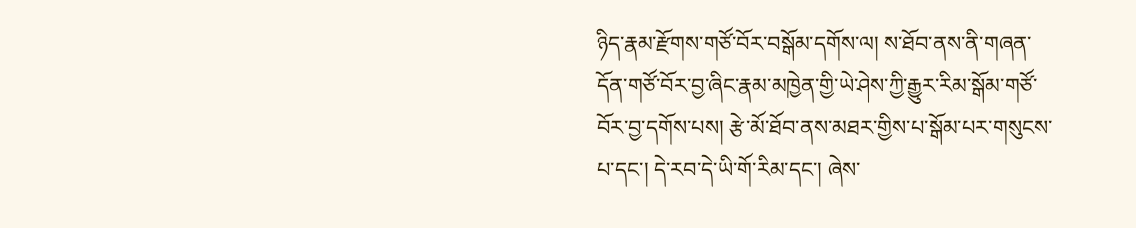ཉིད་རྣམ་རྫོགས་གཙོ་བོར་བསྒོམ་དགོས་ལ། ས་ཐོབ་ནས་ནི་གཞན་དོན་གཙོ་བོར་བྱ་ཞིང་རྣམ་མཁྱེན་གྱི་ཡེ་ཤེས་ཀྱི་རྒྱུར་རིམ་སྒོམ་གཙོ་བོར་བྱ་དགོས་པས། རྩེ་མོ་ཐོབ་ནས་མཐར་གྱིས་པ་སྒོམ་པར་གསུངས་པ་དང་། དེ་རབ་དེ་ཡི་གོ་རིམ་དང་། ཞེས་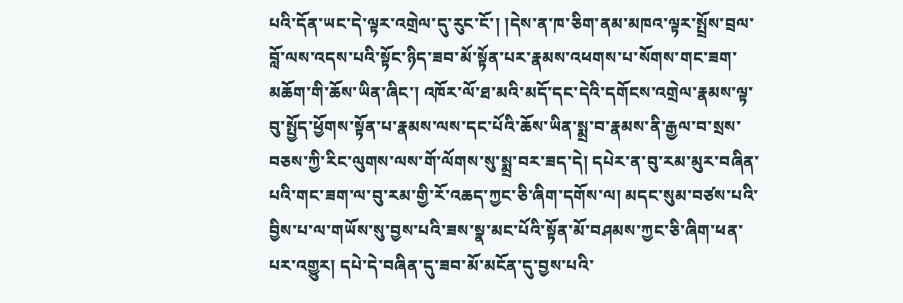པའི་དོན་ཡང་དེ་ལྟར་འགྲེལ་དུ་རུང་ངོ་། །དེས་ན་ཁ་ཅིག་ནམ་མཁའ་ལྟར་སྤྲོས་བྲལ་བློ་ལས་འདས་པའི་སྟོང་ཉིད་ཟབ་མོ་སྟོན་པར་རྣམས་འཕགས་པ་སོགས་གང་ཟག་མཆོག་གི་ཆོས་ཡིན་ཞིང་། འཁོར་ལོ་ཐ་མའི་མདོ་དང་དེའི་དགོངས་འགྲེལ་རྣམས་ལྟ་བུ་སྤྱོད་ཕྱོགས་སྟོན་པ་རྣམས་ལས་དང་པོའི་ཆོས་ཡིན་སྨྲ་བ་རྣམས་ནི་རྒྱལ་བ་སྲས་བཅས་ཀྱི་རིང་ལུགས་ལས་གོ་ལོགས་སུ་སྨྲ་བར་ཟད་དེ། དཔེར་ན་བུ་རམ་མུར་བཞིན་པའི་གང་ཟག་ལ་བུ་རམ་གྱི་རོ་འཆད་ཀྱང་ཅི་ཞིག་དགོས་ལ། མདང་སུམ་བཙས་པའི་བྱིས་པ་ལ་གཡོས་སུ་བྱས་པའི་ཟས་སྣ་མང་པོའི་སྟོན་མོ་བཤམས་ཀྱང་ཅི་ཞིག་ཕན་པར་འགྱུར། དཔེ་དེ་བཞིན་དུ་ཟབ་མོ་མངོན་དུ་བྱས་པའི་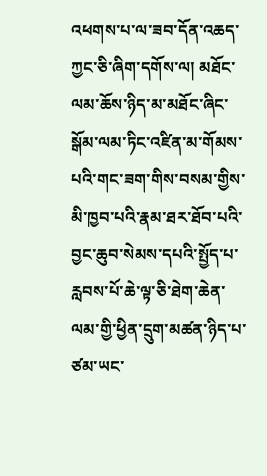འཕགས་པ་ལ་ཟབ་དོན་འཆད་ཀྱང་ཅི་ཞིག་དགོས་ལ། མཐོང་ལམ་ཆོས་ཉིད་མ་མཐོང་ཞིང་སྒོམ་ལམ་ཏིང་འཛིན་མ་གོམས་པའི་གང་ཟག་གིས་བསམ་གྱིས་མི་ཁྱབ་པའི་རྣམ་ཐར་ཐོབ་པའི་བྱང་ཆུབ་སེམས་དཔའི་སྤྱོད་པ་རླབས་པོ་ཆེ་ལྟ་ཅི་ཐེག་ཆེན་ལམ་གྱི་ཕྱིན་དྲུག་མཚན་ཉིད་པ་ཙམ་ཡང་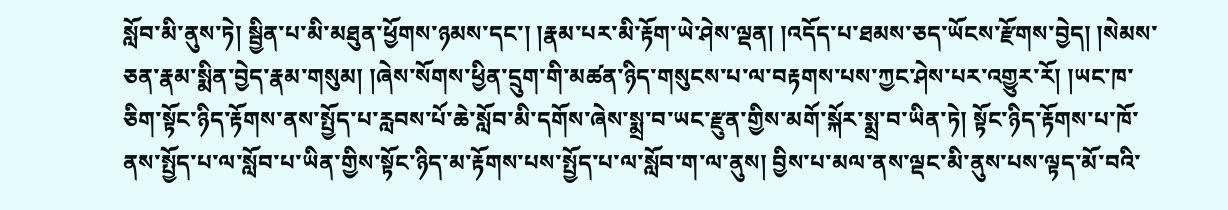སློབ་མི་ནུས་ཏེ། སྦྱིན་པ་མི་མཐུན་ཕྱོགས་ཉམས་དང་། །རྣམ་པར་མི་རྟོག་ཡེ་ཤེས་ལྡན། །འདོད་པ་ཐམས་ཅད་ཡོངས་རྫོགས་བྱེད། །སེམས་ཅན་རྣམ་སྨིན་བྱེད་རྣམ་གསུམ། །ཞེས་སོགས་ཕྱིན་དྲུག་གི་མཚན་ཉིད་གསུངས་པ་ལ་བརྟགས་པས་ཀྱང་ཤེས་པར་འགྱུར་རོ། །ཡང་ཁ་ཅིག་སྟོང་ཉིད་རྟོགས་ནས་སྤྱོད་པ་རླབས་པོ་ཆེ་སློབ་མི་དགོས་ཞེས་སྨྲ་བ་ཡང་རྫུན་གྱིས་མགོ་སྐོར་སྨྲ་བ་ཡིན་ཏེ། སྟོང་ཉིད་རྟོགས་པ་ཁོ་ནས་སྤྱོད་པ་ལ་སློབ་པ་ཡིན་གྱིས་སྟོང་ཉིད་མ་རྟོགས་པས་སྤྱོད་པ་ལ་སློབ་ག་ལ་ནུས། བྱིས་པ་མལ་ནས་ལྡང་མི་ནུས་པས་ལྟད་མོ་བའི་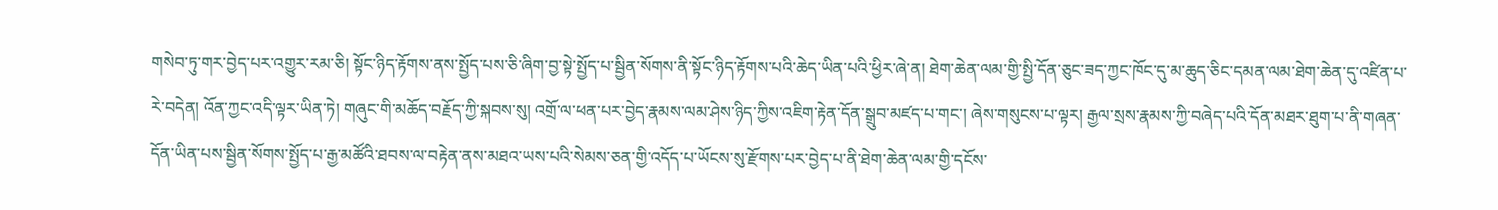གསེབ་ཏུ་གར་བྱེད་པར་འགྱུར་རམ་ཅི། སྟོང་ཉིད་རྟོགས་ནས་སྤྱོད་པས་ཅི་ཞིག་བྱ་སྟེ་སྤྱོད་པ་སྦྱིན་སོགས་ནི་སྟོང་ཉིད་རྟོགས་པའི་ཆེད་ཡིན་པའི་ཕྱིར་ཞེ་ན། ཐེག་ཆེན་ལམ་གྱི་སྤྱི་དོན་ཅུང་ཟད་ཀྱང་ཁོང་དུ་མ་ཆུད་ཅིང་དམན་ལམ་ཐེག་ཆེན་དུ་འཛིན་པ་རེ་བདེན། འོན་ཀྱང་འདི་ལྟར་ཡིན་ཏེ། གཞུང་གི་མཆོད་བརྗོད་ཀྱི་སྐབས་སུ། འགྲོ་ལ་ཕན་པར་བྱེད་རྣམས་ལམ་ཤེས་ཉིད་ཀྱིས་འཇིག་རྟེན་དོན་སྒྲུབ་མཛད་པ་གང་། ཞེས་གསུངས་པ་ལྟར། རྒྱལ་སྲས་རྣམས་ཀྱི་བཞེད་པའི་དོན་མཐར་ཐུག་པ་ནི་གཞན་དོན་ཡིན་པས་སྦྱིན་སོགས་སྤྱོད་པ་རྒྱ་མཚོའི་ཐབས་ལ་བརྟེན་ནས་མཐའ་ཡས་པའི་སེམས་ཅན་གྱི་འདོད་པ་ཡོངས་སུ་རྫོགས་པར་བྱེད་པ་ནི་ཐེག་ཆེན་ལམ་གྱི་དངོས་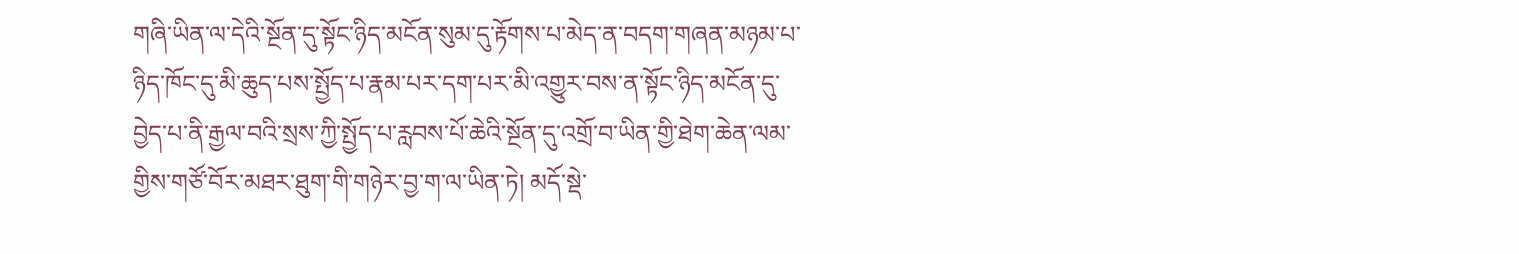གཞི་ཡིན་ལ་དེའི་སྔོན་དུ་སྟོང་ཉིད་མངོན་སུམ་དུ་རྟོགས་པ་མེད་ན་བདག་གཞན་མཉམ་པ་ཉིད་ཁོང་དུ་མི་ཆུད་པས་སྤྱོད་པ་རྣམ་པར་དག་པར་མི་འགྱུར་བས་ན་སྟོང་ཉིད་མངོན་དུ་བྱེད་པ་ནི་རྒྱལ་བའི་སྲས་ཀྱི་སྤྱོད་པ་རླབས་པོ་ཆེའི་སྔོན་དུ་འགྲོ་བ་ཡིན་གྱི་ཐེག་ཆེན་ལམ་གྱིས་གཙོ་བོར་མཐར་ཐུག་གི་གཉེར་བྱ་ག་ལ་ཡིན་ཏེ། མདོ་སྡེ་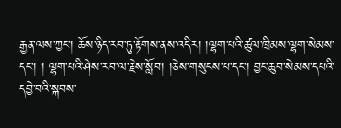རྒྱན་ལས་ཀྱང་། ཆོས་ཉིད་རབ་ཏུ་རྟོགས་ནས་འདིར། །ལྷག་པའི་ཚུལ་ཁྲིམས་ལྷག་སེམས་དང་། ། ལྷག་པའི་ཤེས་རབ་ལ་རྗེས་སློབ། །ཅེས་གསུངས་པ་དང་། བྱང་ཆུབ་སེམས་དཔའི་དབྱེ་བའི་སྐབས་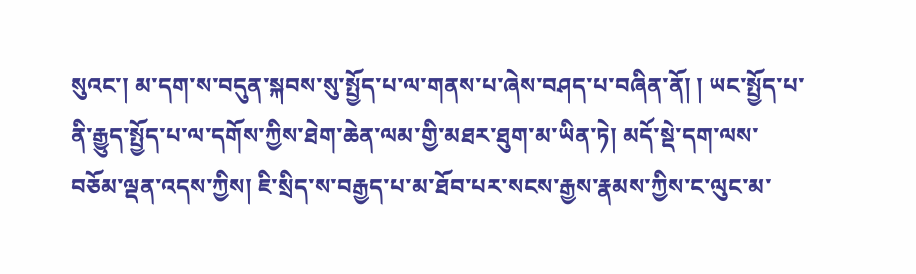སུའང་། མ་དག་ས་བདུན་སྐབས་སུ་སྤྱོད་པ་ལ་གནས་པ་ཞེས་བཤད་པ་བཞིན་ནོ། ། ཡང་སྤྱོད་པ་ནི་རྒྱུད་སྤྱོད་པ་ལ་དགོས་ཀྱིས་ཐེག་ཆེན་ལམ་གྱི་མཐར་ཐུག་མ་ཡིན་ཏེ། མདོ་སྡེ་དག་ལས་བཅོམ་ལྡན་འདས་ཀྱིས། ཇི་སྲིད་ས་བརྒྱད་པ་མ་ཐོབ་པར་སངས་རྒྱས་རྣམས་ཀྱིས་ང་ལུང་མ་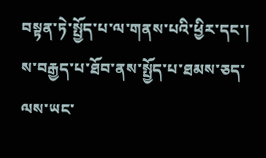བསྟན་ཏེ་སྤྱོད་པ་ལ་གནས་པའི་ཕྱིར་དང་། ས་བརྒྱད་པ་ཐོབ་ནས་སྤྱོད་པ་ཐམས་ཅད་ལས་ཡང་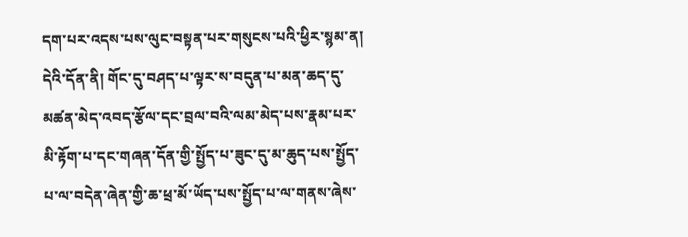དག་པར་འདས་པས་ལུང་བསྟན་པར་གསུངས་པའི་ཕྱིར་སྙམ་ན། དེའི་དོན་ནི། གོང་དུ་བཤད་པ་ལྟར་ས་བདུན་པ་མན་ཆད་དུ་མཚན་མེད་འབད་རྩོལ་དང་བྲལ་བའི་ལམ་མེད་པས་རྣམ་པར་མི་རྟོག་པ་དང་གཞན་དོན་གྱི་སྤྱོད་པ་ཟུང་དུ་མ་ཆུད་པས་སྤྱོད་པ་ལ་བདེན་ཞེན་གྱི་ཆ་ཕྲ་མོ་ཡོད་པས་སྤྱོད་པ་ལ་གནས་ཞེས་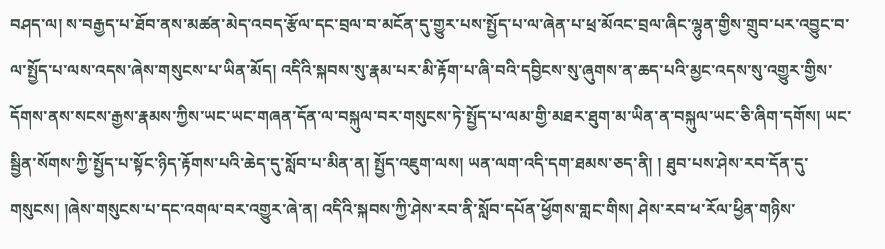བཤད་ལ། ས་བརྒྱད་པ་ཐོབ་ནས་མཚན་མེད་འབད་རྩོལ་དང་བྲལ་བ་མངོན་དུ་གྱུར་པས་སྤྱོད་པ་ལ་ཞེན་པ་ཕྲ་མོའང་བྲལ་ཞིང་ལྷུན་གྱིས་གྲུབ་པར་འབྱུང་བ་ལ་སྤྱོད་པ་ལས་འདས་ཞེས་གསུངས་པ་ཡིན་མོད། འདིའི་སྐབས་སུ་རྣམ་པར་མི་རྟོག་པ་ཞི་བའི་དབྱིངས་སུ་ཞུགས་ན་ཆད་པའི་མྱང་འདས་སུ་འགྱུར་གྱིས་དོགས་ནས་སངས་རྒྱས་རྣམས་ཀྱིས་ཡང་ཡང་གཞན་དོན་ལ་བསྐུལ་བར་གསུངས་ཏེ་སྤྱོད་པ་ལམ་གྱི་མཐར་ཐུག་མ་ཡིན་ན་བསྐུལ་ཡང་ཅི་ཞིག་དགོས། ཡང་སྦྱིན་སོགས་ཀྱི་སྤྱོད་པ་སྟོང་ཉིད་རྟོགས་པའི་ཆེད་དུ་སློབ་པ་མིན་ན། སྤྱོད་འཇུག་ལས། ཡན་ལག་འདི་དག་ཐམས་ཅད་ནི། ། ཐུབ་པས་ཤེས་རབ་དོན་དུ་གསུངས། །ཞེས་གསུངས་པ་དང་འགལ་བར་འགྱུར་ཞེ་ན། འདིའི་སྐབས་ཀྱི་ཤེས་རབ་ནི་སློབ་དཔོན་ཕྱོགས་གླང་གིས། ཤེས་རབ་ཕ་རོལ་ཕྱིན་གཉིས་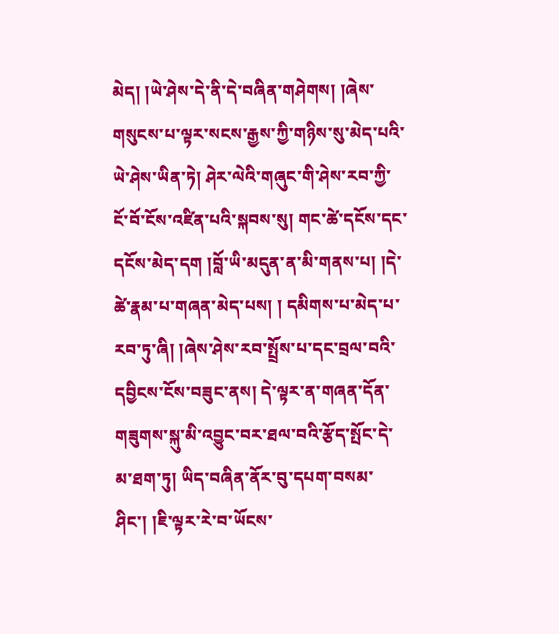མེད། །ཡེ་ཤེས་དེ་ནི་དེ་བཞིན་གཤེགས། །ཞེས་གསུངས་པ་ལྟར་སངས་རྒྱས་ཀྱི་གཉིས་སུ་མེད་པའི་ཡེ་ཤེས་ཡིན་ཏེ། ཤེར་ལེའི་གཞུང་གི་ཤེས་རབ་ཀྱི་ངོ་བོ་ངོས་འཛིན་པའི་སྐབས་སུ། གང་ཚེ་དངོས་དང་དངོས་མེད་དག །བློ་ཡི་མདུན་ན་མི་གནས་པ། །དེ་ཚེ་རྣམ་པ་གཞན་མེད་པས། ། དམིགས་པ་མེད་པ་རབ་ཏུ་ཞི། །ཞེས་ཤེས་རབ་སྤྲོས་པ་དང་བྲལ་བའི་དབྱིངས་ངོས་བཟུང་ནས། དེ་ལྟར་ན་གཞན་དོན་གཟུགས་སྐུ་མི་འབྱུང་བར་ཐལ་བའི་རྩོད་སྤོང་དེ་མ་ཐག་ཏུ། ཡིད་བཞིན་ནོར་བུ་དཔག་བསམ་ཤིང་། །ཇི་ལྟར་རེ་བ་ཡོངས་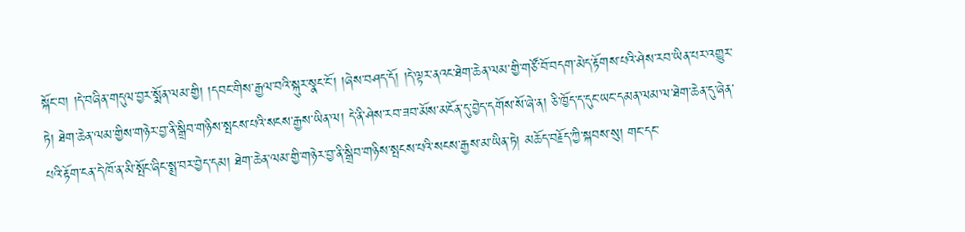སྐོང་བ། །དེ་བཞིན་གདུལ་བྱར་སྨོན་ལམ་གྱི། །དབང་གིས་རྒྱལ་བའི་སྐུར་སྣང་ངོ་། །ཞེས་བཤད་དོ། །དེ་ལྟར་ནའང་ཐེག་ཆེན་ལམ་གྱི་གཙོ་བོ་བདག་མེད་རྟོགས་པའི་ཤེས་རབ་ཡིན་པར་འགྱུར་ཏེ། ཐེག་ཆེན་ལམ་གྱིས་གཉེར་བྱ་ནི་སྒྲིབ་གཉིས་སྤངས་པའི་སངས་རྒྱས་ཡིན་ལ། དེ་ནི་ཤེས་རབ་ཟབ་མོས་མངོན་དུ་བྱེད་དགོས་སོ་ཞེ་ན། ཅི་ཁྱོད་ད་དུང་ཡང་དམན་ལམ་ལ་ཐེག་ཆེན་དུ་ཞེན་པའི་རྟོག་ངན་དེ་ཁོ་ན་མི་སྤོང་ཞིང་སྨྲ་བར་བྱེད་དམ། ཐེག་ཆེན་ལམ་གྱི་གཉེར་བྱ་ནི་སྒྲིབ་གཉིས་སྤངས་པའི་སངས་རྒྱས་མ་ཡིན་ཏེ། མཆོད་བརྗོད་ཀྱི་སྐབས་སུ། གང་དང་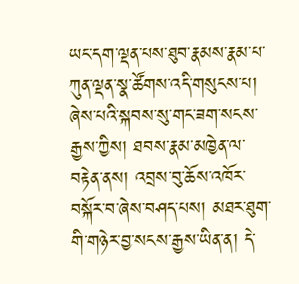ཡང་དག་ལྡན་པས་ཐུབ་རྣམས་རྣམ་པ་ཀུན་ལྡན་སྣ་ཚོགས་འདི་གསུངས་པ། ཞེས་པའི་སྐབས་སུ་གང་ཟག་སངས་རྒྱས་ཀྱིས། ཐབས་རྣམ་མཁྱེན་ལ་བརྟེན་ནས། འབྲས་བུ་ཆོས་འཁོར་བསྐོར་བ་ཞེས་བཤད་པས། མཐར་ཐུག་གི་གཉེར་བྱ་སངས་རྒྱས་ཡིན་ན། དེ་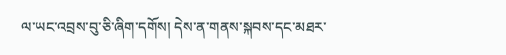ལ་ཡང་འབྲས་བུ་ཅི་ཞིག་དགོས། དེས་ན་གནས་སྐབས་དང་མཐར་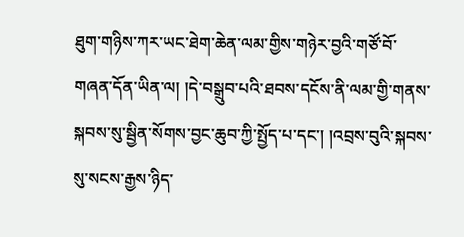ཐུག་གཉིས་ཀར་ཡང་ཐེག་ཆེན་ལམ་གྱིས་གཉེར་བྱའི་གཙོ་བོ་གཞན་དོན་ཡིན་ལ། །དེ་བསྒྲུབ་པའི་ཐབས་དངོས་ནི་ལམ་གྱི་གནས་སྐབས་སུ་སྦྱིན་སོགས་བྱང་ཆུབ་ཀྱི་སྤྱོད་པ་དང་། །འབྲས་བུའི་སྐབས་སུ་སངས་རྒྱས་ཉིད་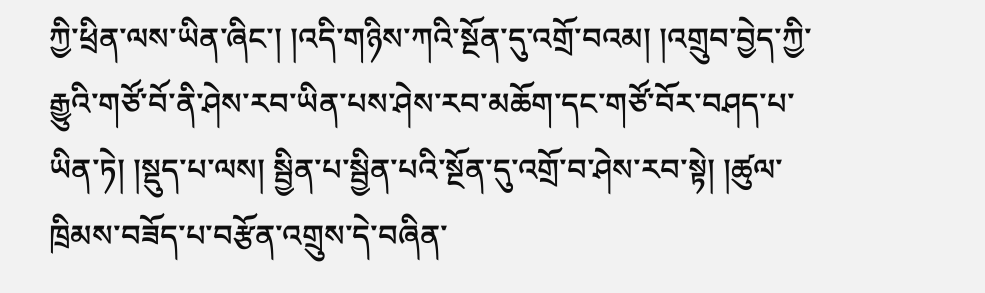ཀྱི་ཕྲིན་ལས་ཡིན་ཞིང་། །འདི་གཉིས་ཀའི་སྔོན་དུ་འགྲོ་བའམ། །འགྲུབ་བྱེད་ཀྱི་རྒྱུའི་གཙོ་བོ་ནི་ཤེས་རབ་ཡིན་པས་ཤེས་རབ་མཆོག་དང་གཙོ་བོར་བཤད་པ་ཡིན་ཏེ། །སྡུད་པ་ལས། སྦྱིན་པ་སྦྱིན་པའི་སྔོན་དུ་འགྲོ་བ་ཤེས་རབ་སྟེ། །ཚུལ་ཁྲིམས་བཟོད་པ་བརྩོན་འགྲུས་དེ་བཞིན་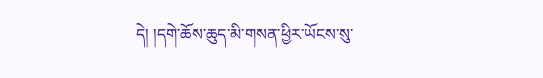དེ། །དགེ་ཆོས་ཆུད་མི་གསན་ཕྱིར་ཡོངས་སུ་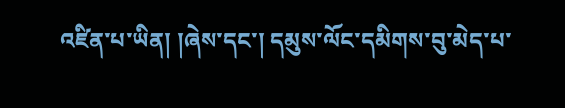འཛིན་པ་ཡིན། །ཞེས་དང་། དམུས་ལོང་དམིགས་བུ་མེད་པ་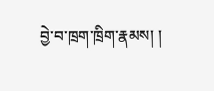བྱེ་བ་ཁྲག་ཁྲིག་རྣམས། །